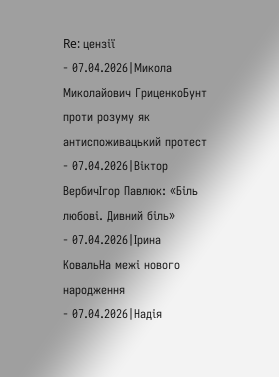Re: цензії
- 07.04.2026|Микола Миколайович ГриценкоБунт проти розуму як антиспоживацький протест
- 07.04.2026|Віктор ВербичІгор Павлюк: «Біль любові. Дивний біль»
- 07.04.2026|Ірина КовальНа межі нового народження
- 07.04.2026|Надія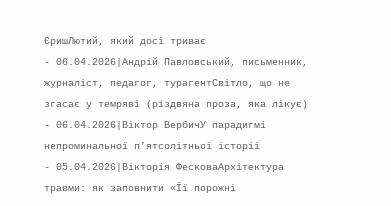ЄришЛютий, який досі триває
- 06.04.2026|Андрій Павловський, письменник, журналіст, педагог, турагентСвітло, що не згасає у темряві (різдвяна проза, яка лікує)
- 06.04.2026|Віктор ВербичУ парадигмі непроминальної п’ятсолітньої історії
- 05.04.2026|Вікторія ФесковаАрхітектура травми: як заповнити «Її порожні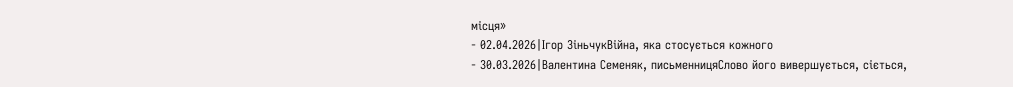місця»
- 02.04.2026|Ігор ЗіньчукВійна, яка стосується кожного
- 30.03.2026|Валентина Семеняк, письменницяСлово його вивершується, сіється,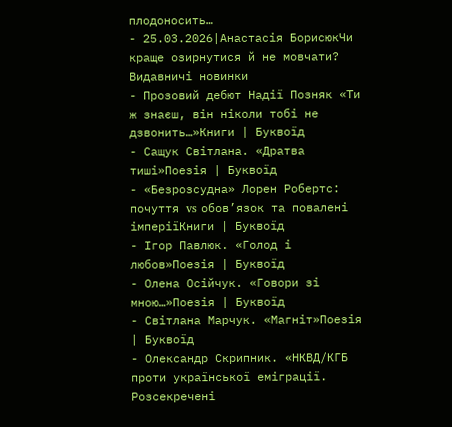плодоносить…
- 25.03.2026|Анастасія БорисюкЧи краще озирнутися й не мовчати?
Видавничі новинки
- Прозовий дебют Надії Позняк «Ти ж знаєш, він ніколи тобі не дзвонить…»Книги | Буквоїд
- Сащук Світлана. «Дратва тиші»Поезія | Буквоїд
- «Безрозсудна» Лорен Робертс: почуття vs обов’язок та повалені імперіїКниги | Буквоїд
- Ігор Павлюк. «Голод і любов»Поезія | Буквоїд
- Олена Осійчук. «Говори зі мною…»Поезія | Буквоїд
- Світлана Марчук. «Магніт»Поезія | Буквоїд
- Олександр Скрипник. «НКВД/КГБ проти української еміграції. Розсекречені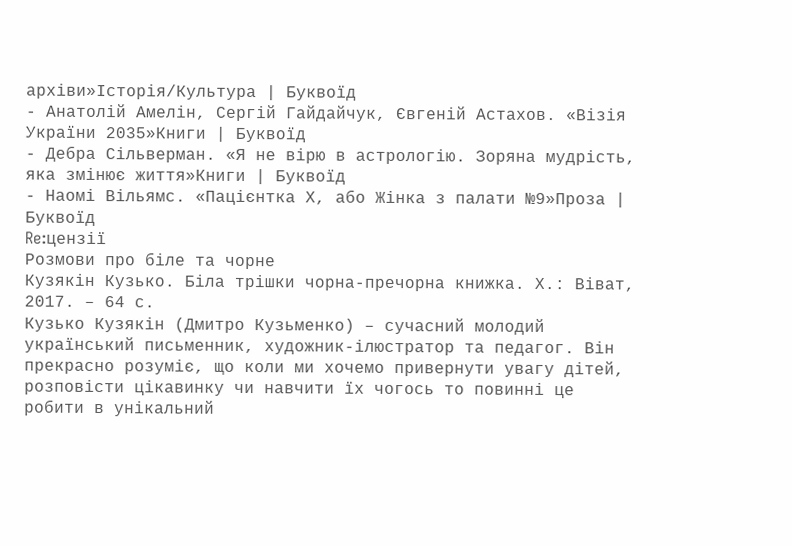архіви»Історія/Культура | Буквоїд
- Анатолій Амелін, Сергій Гайдайчук, Євгеній Астахов. «Візія України 2035»Книги | Буквоїд
- Дебра Сільверман. «Я не вірю в астрологію. Зоряна мудрість, яка змінює життя»Книги | Буквоїд
- Наомі Вільямс. «Пацієнтка Х, або Жінка з палати №9»Проза | Буквоїд
Re:цензії
Розмови про біле та чорне
Кузякін Кузько. Біла трішки чорна-пречорна книжка. Х.: Віват, 2017. – 64 с.
Кузько Кузякін (Дмитро Кузьменко) – сучасний молодий український письменник, художник-ілюстратор та педагог. Він прекрасно розуміє, що коли ми хочемо привернути увагу дітей, розповісти цікавинку чи навчити їх чогось то повинні це робити в унікальний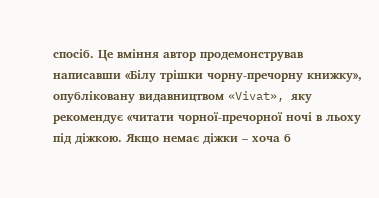спосіб. Це вміння автор продемонстрував написавши «Білу трішки чорну-пречорну книжку», опубліковану видавництвом «Vivat», яку рекомендує «читати чорної-пречорної ночі в льоху під діжкою. Якщо немає діжки – хоча б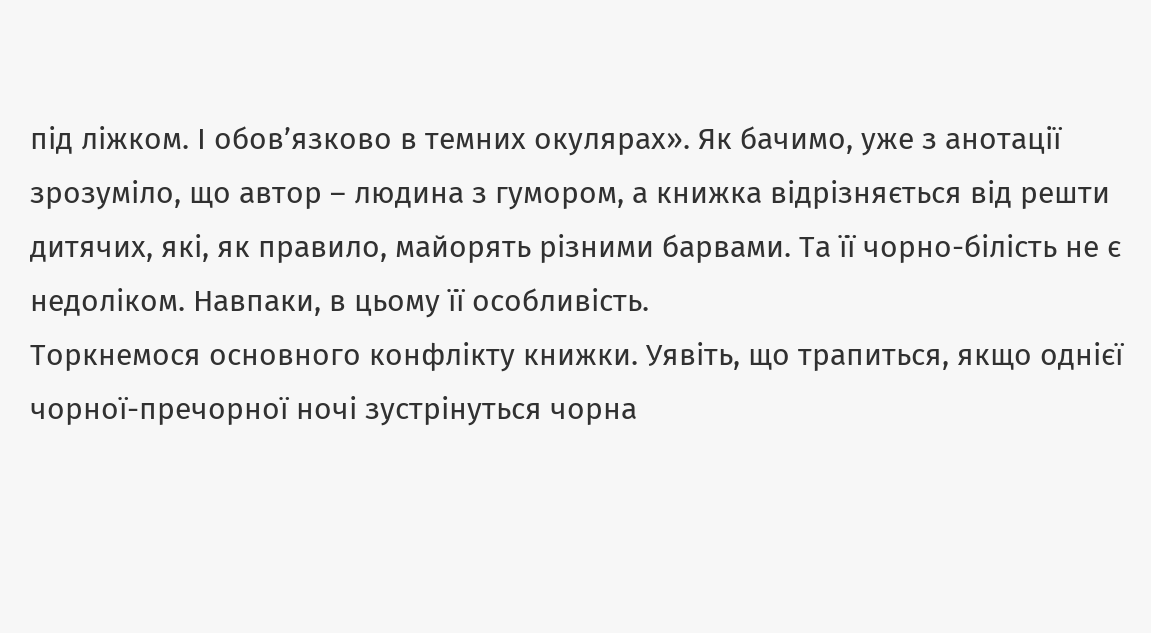під ліжком. І обов’язково в темних окулярах». Як бачимо, уже з анотації зрозуміло, що автор – людина з гумором, а книжка відрізняється від решти дитячих, які, як правило, майорять різними барвами. Та її чорно-білість не є недоліком. Навпаки, в цьому її особливість.
Торкнемося основного конфлікту книжки. Уявіть, що трапиться, якщо однієї чорної-пречорної ночі зустрінуться чорна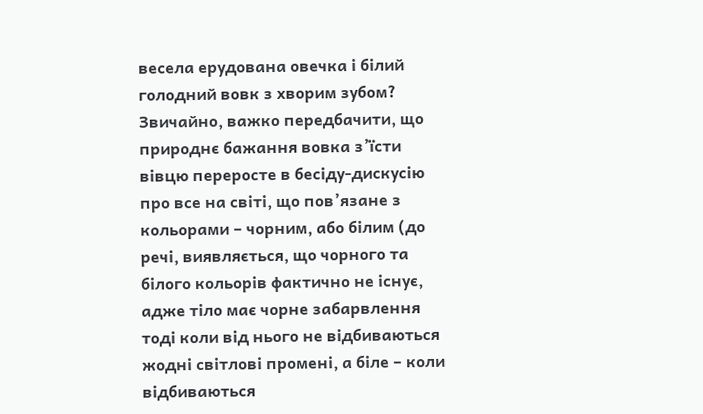весела ерудована овечка і білий голодний вовк з хворим зубом? Звичайно, важко передбачити, що природнє бажання вовка з’їсти вівцю переросте в бесіду-дискусію про все на світі, що пов’язане з кольорами – чорним, або білим (до речі, виявляється, що чорного та білого кольорів фактично не існує, адже тіло має чорне забарвлення тоді коли від нього не відбиваються жодні світлові промені, а біле – коли відбиваються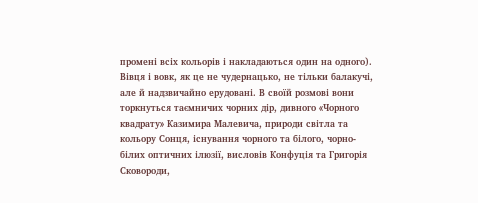промені всіх кольорів і накладаються один на одного).
Вівця і вовк, як це не чудернацько, не тільки балакучі, але й надзвичайно ерудовані. В своїй розмові вони торкнуться таємничих чорних дір, дивного «Чорного квадрату» Казимира Малевича, природи світла та кольору Сонця, існування чорного та білого, чорно-білих оптичних ілюзії, висловів Конфуція та Григорія Сковороди,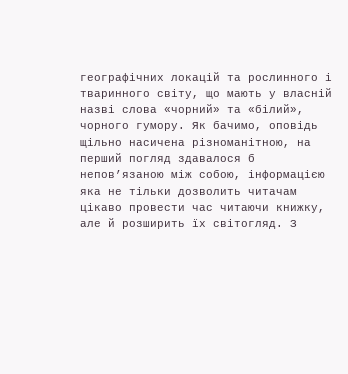географічних локацій та рослинного і тваринного світу, що мають у власній назві слова «чорний» та «білий», чорного гумору. Як бачимо, оповідь щільно насичена різноманітною, на перший погляд здавалося б непов’язаною між собою, інформацією яка не тільки дозволить читачам цікаво провести час читаючи книжку, але й розширить їх світогляд. З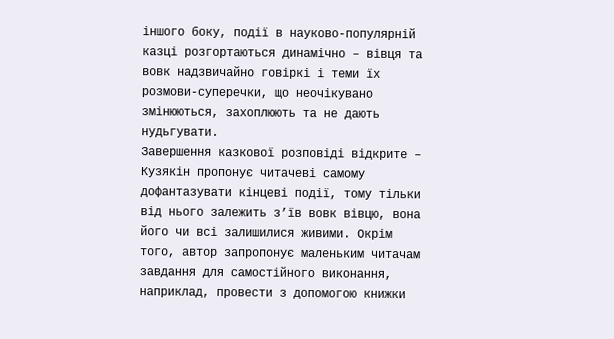іншого боку, події в науково-популярній казці розгортаються динамічно – вівця та вовк надзвичайно говіркі і теми їх розмови-суперечки, що неочікувано змінюються, захоплюють та не дають нудьгувати.
Завершення казкової розповіді відкрите – Кузякін пропонує читачеві самому дофантазувати кінцеві події, тому тільки від нього залежить з’їв вовк вівцю, вона його чи всі залишилися живими. Окрім того, автор запропонує маленьким читачам завдання для самостійного виконання, наприклад, провести з допомогою книжки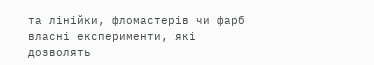та лінійки, фломастерів чи фарб власні експерименти, які дозволять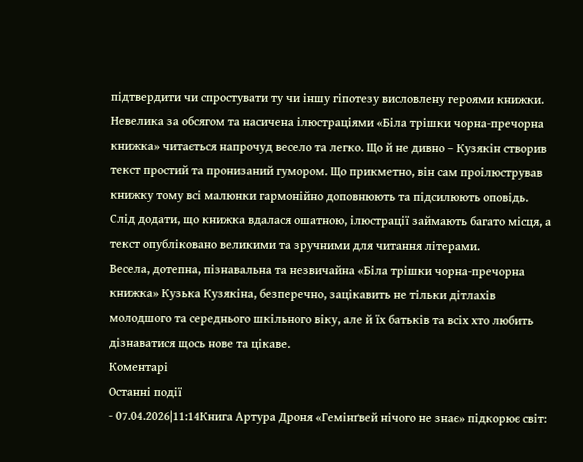підтвердити чи спростувати ту чи іншу гіпотезу висловлену героями книжки.
Невелика за обсягом та насичена ілюстраціями «Біла трішки чорна-пречорна книжка» читається напрочуд весело та легко. Що й не дивно – Кузякін створив текст простий та пронизаний гумором. Що прикметно, він сам проілюстрував книжку тому всі малюнки гармонійно доповнюють та підсилюють оповідь. Слід додати, що книжка вдалася ошатною, ілюстрації займають багато місця, а текст опубліковано великими та зручними для читання літерами.
Весела, дотепна, пізнавальна та незвичайна «Біла трішки чорна-пречорна книжка» Кузька Кузякіна, безперечно, зацікавить не тільки дітлахів молодшого та середнього шкільного віку, але й їх батьків та всіх хто любить дізнаватися щось нове та цікаве.
Коментарі
Останні події
- 07.04.2026|11:14Книга Артура Дроня «Гемінґвей нічого не знає» підкорює світ: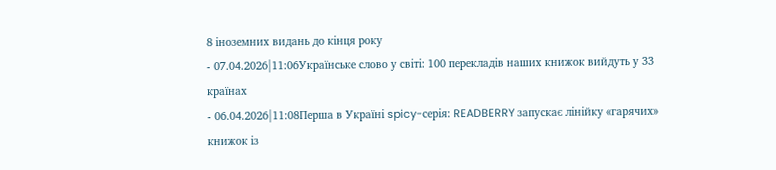8 іноземних видань до кінця року
- 07.04.2026|11:06Українське слово у світі: 100 перекладів наших книжок вийдуть у 33 країнах
- 06.04.2026|11:08Перша в Україні spicy-серія: READBERRY запускає лінійку «гарячих» книжок із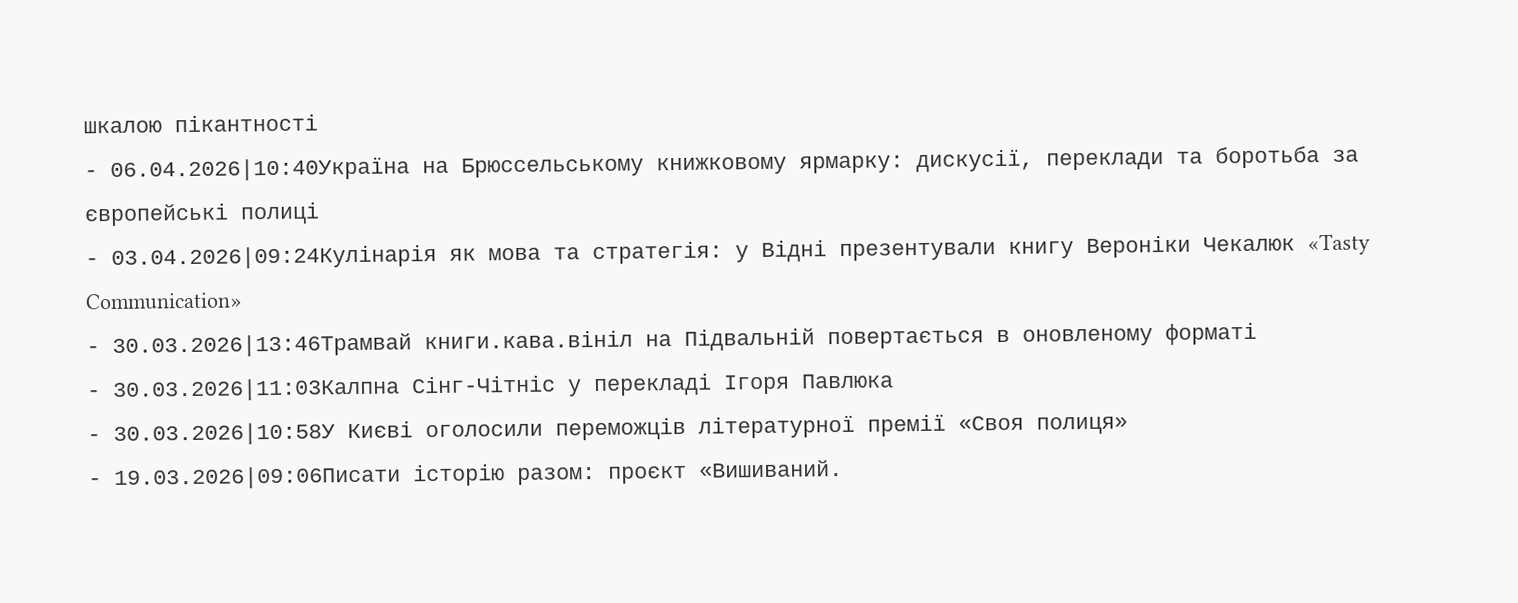шкалою пікантності
- 06.04.2026|10:40Україна на Брюссельському книжковому ярмарку: дискусії, переклади та боротьба за європейські полиці
- 03.04.2026|09:24Кулінарія як мова та стратегія: у Відні презентували книгу Вероніки Чекалюк «Tasty Communication»
- 30.03.2026|13:46Трамвай книги.кава.вініл на Підвальній повертається в оновленому форматі
- 30.03.2026|11:03Калпна Сінг-Чітніс у перекладі Ігоря Павлюка
- 30.03.2026|10:58У Києві оголосили переможців літературної премії «Своя полиця»
- 19.03.2026|09:06Писати історію разом: проєкт «Вишиваний.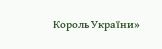Король України»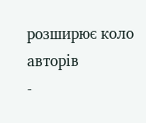розширює коло авторів
-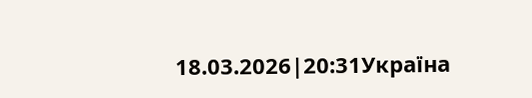18.03.2026|20:31Україна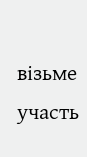візьме участь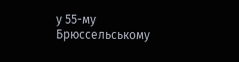у 55-му Брюссельському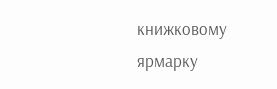книжковому ярмарку